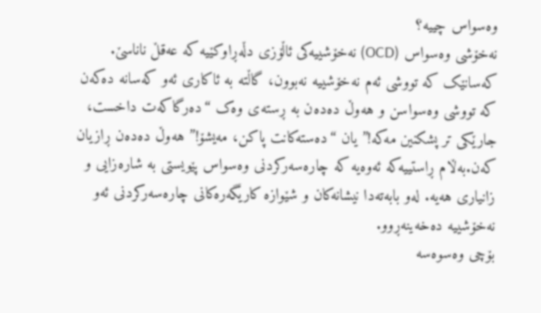وەسواس چییە؟
نەخۆشی وەسواس (OCD) نەخۆشییەکی ئاڵۆزی دڵەڕاوکێیە کە عەقڵ ناناسێ. کەسانێک کە تووشی ئەم نەخۆشییە نەبوون، گاڵتە بە ئاکاری ئەو کەسانە دەکەن کە تووشی وەسواسن و هەوڵ دەدەن بە ڕستەی وەک “دەرگاکەت داخست، جارێکی تر پشکنین مەکە!” یان “دەستەکانت پاکن، مەیشۆ!” هەوڵ دەدەن ڕازیان کەن.بەڵام ڕاستییەکە ئەوەیە کە چارەسەرکردنی وەسواس پێویستی بە شارەزایی و زانیاری هەیە. لەو بابەتەدا نیشانەکان و شێوازە کاریگەرەکانی چارەسەرکردنی ئەو نەخۆشییە دەخەینەڕوو.
بۆچی وەسوەسە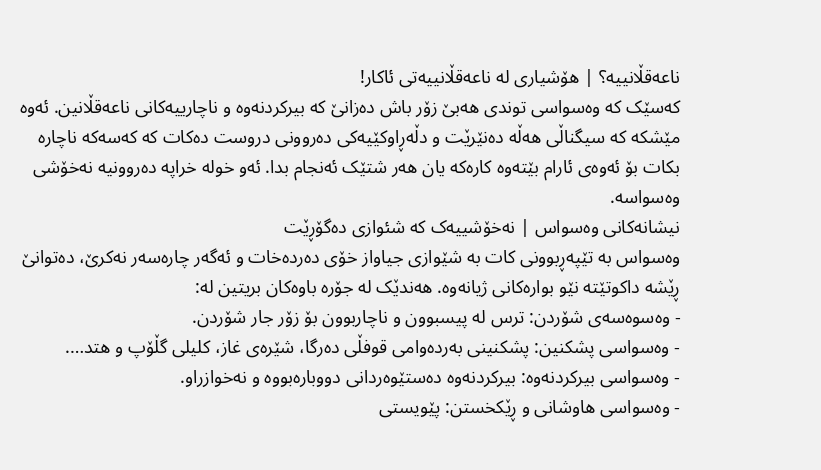ناعەقڵانییە؟ | هۆشیاری لە ناعەقڵانییەتی ئاکار!
کەسێک کە وەسواسی توندی هەبێ زۆر باش دەزانێ کە بیرکردنەوە و ناچارییەکانی ناعەقڵانین. ئەوە مێشکە کە سیگناڵی هەڵە دەنێرێت و دڵەڕاوکێیەکی دەروونی دروست دەکات کە کەسەکە ناچارە بکات بۆ ئەوەی ئارام بێتەوە کارەکە یان هەر شتێک ئەنجام بدا. ئەو خولە خراپە دەروونیە نەخۆشی وەسواسە.
نیشانەکانی وەسواس | نەخۆشییەک کە شئوازی دەگۆڕێت
وەسواس بە تێپەڕبوونی کات بە شێوازی جیاواز خۆی دەردەخات و ئەگەر چارەسەر نەکرێ، دەتوانێ ڕێشە داکوتێتە نێو بوارەکانی ژیانەوە. هەندێک لە جۆرە باوەکان بریتین لە:
- وەسوەسەی شۆردن: ترس لە پیسبوون و ناچاربوون بۆ زۆر جار شۆردن.
- وەسواسی پشکنین: پشکنینی بەردەوامی قوفڵی دەرگا، شێرەی غاز، کلیلی گڵۆپ و هتد….
- وەسواسی بیرکردنەوە: بیرکردنەوە دەستێوەردانی دووبارەبووە و نەخوازراو.
- وەسواسی هاوشانی و ڕێکخستن: پێویستی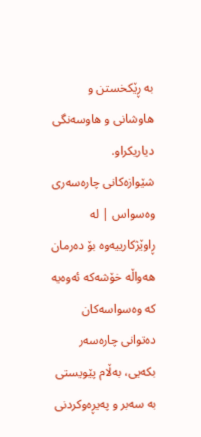بە ڕێکخستن و هاوشانی و هاوسەنگی دیاریکراو.
شێوازەکانی چارەسەری وەسواس | لە ڕاوێژکارییەوە بۆ دەرمان
هەواڵە خۆشەکە ئەوەیە کە وەسواسەکان دەتوانی چارەسەر بکەیی، بەڵام پێویستی بە سەبر و پەیڕەوکردنی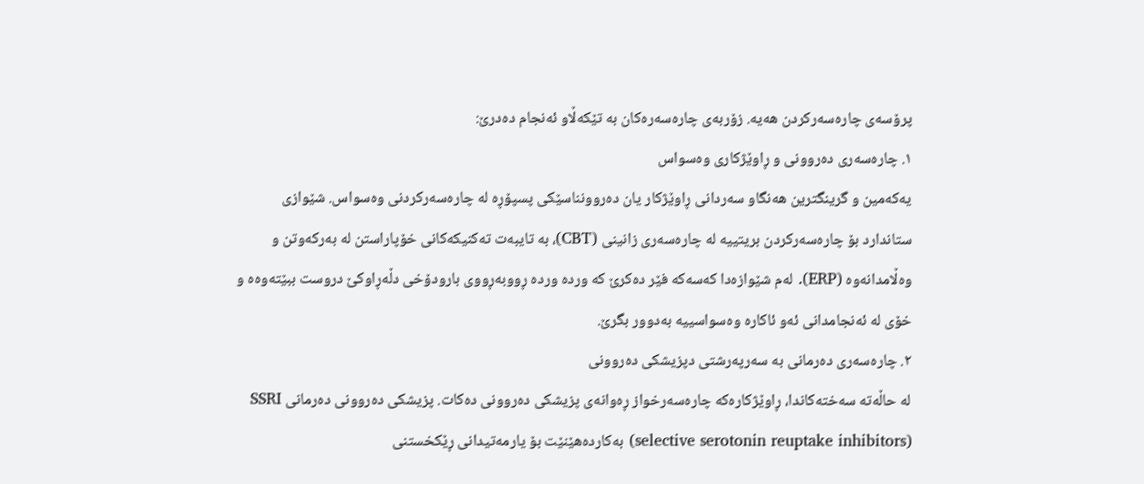پرۆسەی چارەسەرکردن هەیە. زۆربەی چارەسەرەکان بە تێکەڵاو ئەنجام دەدرێ:
۱. چارەسەری دەروونی و ڕاوێژکاری وەسواس
یەکەمین و گرینگترین هەنگاو سەردانی ڕاوێژکار یان دەروونناسێکی پسپۆڕە لە چارەسەرکردنی وەسواس. شێوازی ستاندارد بۆ چارەسەرکردن بریتییە لە چارەسەری زانینی (CBT)، بە تایبەت تەکنیکەکانی خۆپاراستن لە بەرکەوتن و وەڵامدانەوە (ERP). لەم شێوازەدا کەسەکە فێر دەکرێ کە وردە وردە ڕووبەڕووی بارودۆخی دڵەڕاوکێ دروست ببێتەوەە و خۆی لە ئەنجامدانی ئەو ئاکارە وەسواسییە بەدوور بگرێ.
۲. چارەسەری دەرمانی بە سەرپەرشتی دپزیشکی دەروونی
لە حاڵەتە سەختەکاندا، ڕاوێژکارەکە چارەسەرخواز ڕەوانەی پزیشکی دەروونی دەکات. پزیشکی دەروونی دەرمانی SSRI (selective serotonin reuptake inhibitors) بەکاردەهێنێت بۆ یارمەتیدانی ڕێکخستنی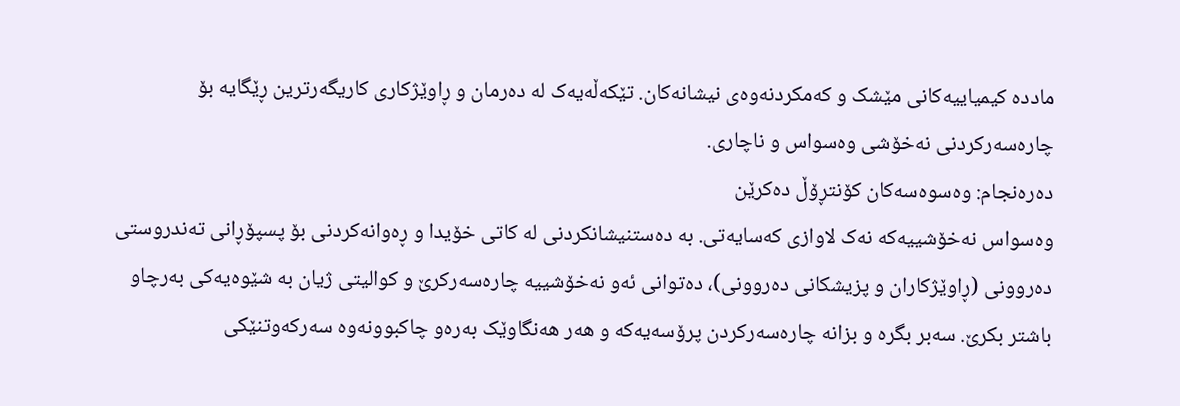ماددە کیمیاییەکانی مێشک و کەمکردنەوەی نیشانەکان. تێکەڵەیەک لە دەرمان و ڕاوێژکاری کاریگەرترین ڕێگایە بۆ چارەسەرکردنی نەخۆشی وەسواس و ناچاری.
دەرەنجام: وەسوەسەکان کۆنتڕۆڵ دەکرێن
وەسواس نەخۆشییەکە نەک لاوازی کەسایەتی. بە دەستنیشانکردنی لە کاتی خۆیدا و ڕەوانەکردنی بۆ پسپۆڕانی تەندروستی دەروونی (ڕاوێژکاران و پزیشکانی دەروونی)، دەتوانی ئەو نەخۆشییە چارەسەرکرێ و کوالیتی ژیان بە شێوەیەکی بەرچاو باشتر بکرێ. سەبر بگرە و بزانە چارەسەرکردن پرۆسەیەکە و هەر هەنگاوێک بەرەو چاکبوونەوە سەرکەوتنێکی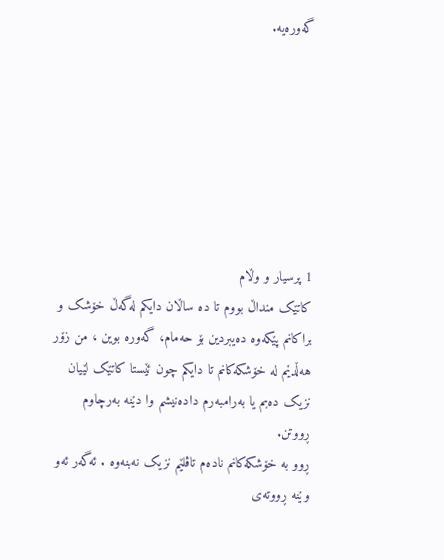گەورەیە.







1 پرسیار و وڵام
کاتێک منداڵ بووم تا دە ساڵان دایکم لەگەڵ خۆشک و براکانم پێکەوە دەیبردین بۆ حەمام، گەورە بوین ، من زۆر هەڵدێم لە خۆشکەکانم تا دایکم چون ئێستا کاتێک لێیان نزیک دەبم یا بەرامبەرم دادەنیشم وا دێنە بەرچاوم ڕووتن.
ڕوو بە خۆشکەکانم نادەم تاڤلێم نزیک نەبنەوە . ئەگەر ئەو وێنە ڕووتەی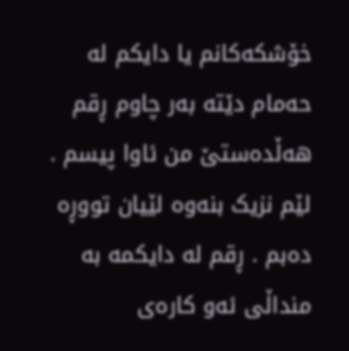خۆشکەکانم یا دایکم لە حەمام دێتە بەر چاوم ڕقم هەڵدەستێ من ئاوا پیسم . لێم نزیک بنەوە لێیان تووڕە دەبم . ڕقم لە دایکمە بە منداڵی ئەو کارەی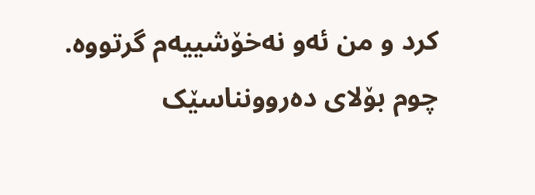کرد و من ئەو نەخۆشییەم گرتووە.
چوم بۆلای دەروونناسێک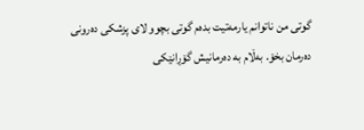گوتی من ناتوانم یارمەتیت بدەم گوتی بچوو لای پزشکی دەرونی دەرمان بخۆ. بەڵام بە دەرمانیش گۆڕانێکی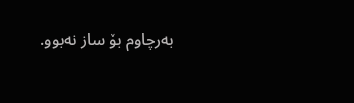بەرچاوم بۆ ساز نەبوو.